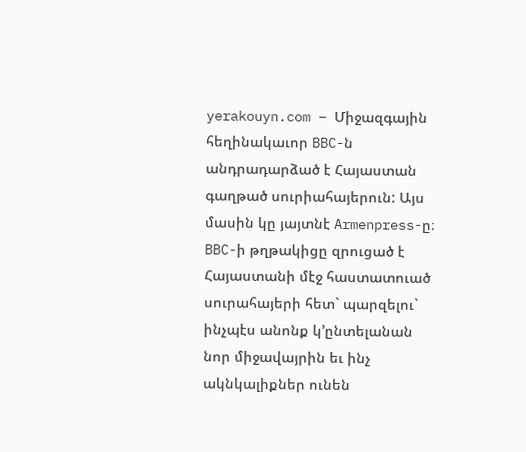yerakouyn.com – Միջազգային հեղինակաւոր BBC-ն անդրադարձած է Հայաստան գաղթած սուրիահայերուն: Այս մասին կը յայտնէ Armenpress-ը։
BBC-ի թղթակիցը զրուցած է Հայաստանի մէջ հաստատուած սուրահայերի հետ` պարզելու` ինչպէս անոնք կ’ընտելանան նոր միջավայրին եւ ինչ ակնկալիքներ ունեն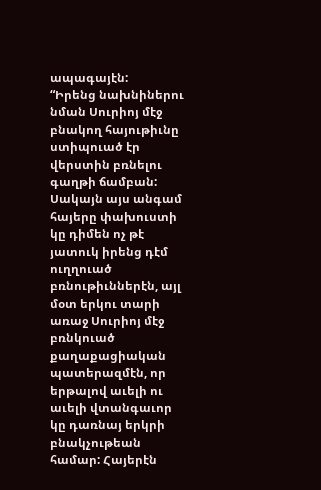ապագայէն:
“Իրենց նախնիներու նման Սուրիոյ մէջ բնակող հայութիւնը ստիպուած էր վերստին բռնելու գաղթի ճամբան: Սակայն այս անգամ հայերը փախուստի կը դիմեն ոչ թէ յատուկ իրենց դէմ ուղղուած բռնութիւններէն, այլ մօտ երկու տարի առաջ Սուրիոյ մէջ բռնկուած քաղաքացիական պատերազմէն, որ երթալով աւելի ու աւելի վտանգաւոր կը դառնայ երկրի բնակչութեան համար: Հայերէն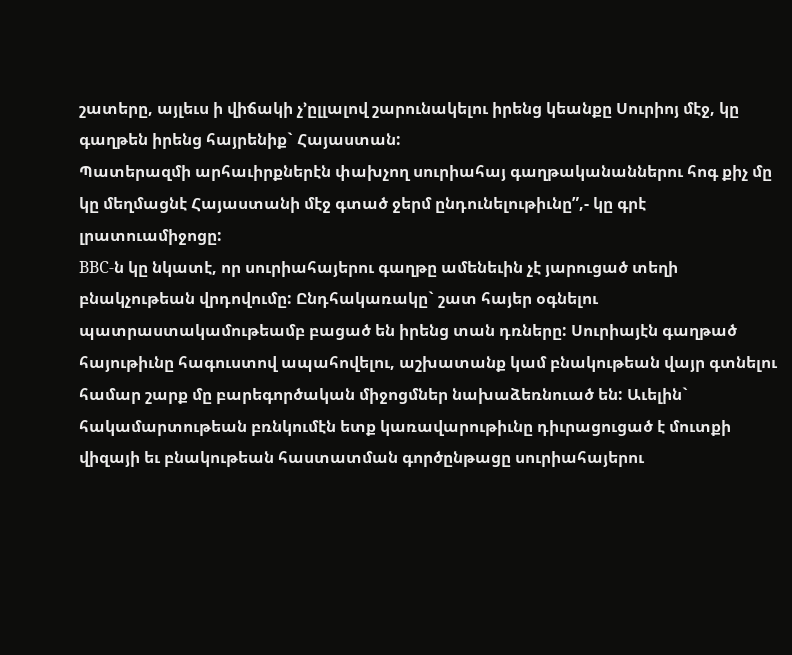շատերը, այլեւս ի վիճակի չ’ըլլալով շարունակելու իրենց կեանքը Սուրիոյ մէջ, կը գաղթեն իրենց հայրենիք` Հայաստան:
Պատերազմի արհաւիրքներէն փախչող սուրիահայ գաղթականաններու հոգ քիչ մը կը մեղմացնէ Հայաստանի մէջ գտած ջերմ ընդունելութիւնը”,- կը գրէ լրատուամիջոցը:
BBC-ն կը նկատէ, որ սուրիահայերու գաղթը ամենեւին չէ յարուցած տեղի բնակչութեան վրդովումը: Ընդհակառակը` շատ հայեր օգնելու պատրաստակամութեամբ բացած են իրենց տան դռները: Սուրիայէն գաղթած հայութիւնը հագուստով ապահովելու, աշխատանք կամ բնակութեան վայր գտնելու համար շարք մը բարեգործական միջոցմներ նախաձեռնուած են: Աւելին` հակամարտութեան բռնկումէն ետք կառավարութիւնը դիւրացուցած է մուտքի վիզայի եւ բնակութեան հաստատման գործընթացը սուրիահայերու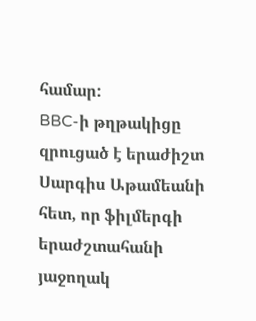համար:
BBC-ի թղթակիցը զրուցած է երաժիշտ Սարգիս Աթամեանի հետ, որ ֆիլմերգի երաժշտահանի յաջողակ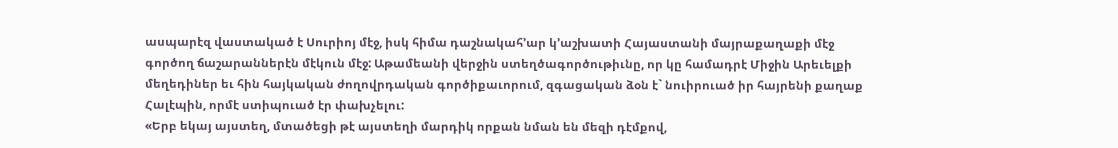ասպարէզ վաստակած է Սուրիոյ մէջ, իսկ հիմա դաշնակահ՚ար կ’աշխատի Հայաստանի մայրաքաղաքի մէջ գործող ճաշարաններէն մէկուն մէջ: Աթամեանի վերջին ստեղծագործութիւնը, որ կը համադրէ Միջին Արեւելքի մեղեդիներ եւ հին հայկական ժողովրդական գործիքաւորում, զգացական ձօն է` նուիրուած իր հայրենի քաղաք Հալէպին, որմէ ստիպուած էր փախչելու:
«Երբ եկայ այստեղ, մտածեցի թէ այստեղի մարդիկ որքան նման են մեզի դէմքով,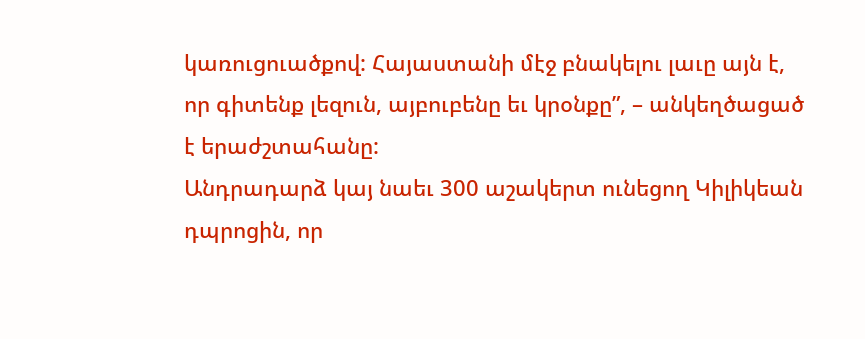կառուցուածքով: Հայաստանի մէջ բնակելու լաւը այն է, որ գիտենք լեզուն, այբուբենը եւ կրօնքը”, – անկեղծացած է երաժշտահանը:
Անդրադարձ կայ նաեւ 300 աշակերտ ունեցող Կիլիկեան դպրոցին, որ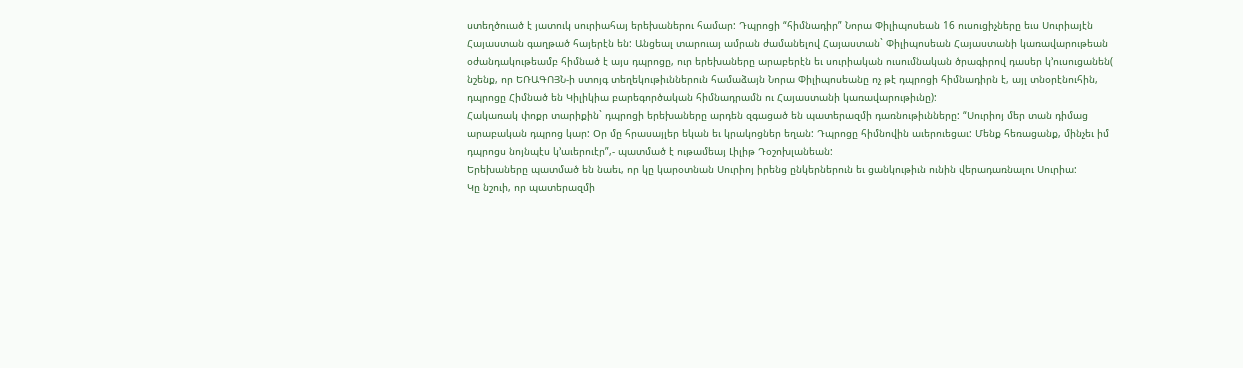ստեղծուած է յատուկ սուրիահայ երեխաներու համար: Դպրոցի “հիմնադիր” Նորա Փիլիպոսեան 16 ուսուցիչները եւս Սուրիայէն Հայաստան գաղթած հայերէն են: Անցեալ տարուայ ամրան ժամանելով Հայաստան` Փիլիպոսեան Հայաստանի կառավարութեան օժանդակութեամբ հիմնած է այս դպրոցը, ուր երեխաները արաբերէն եւ սուրիական ուսումնական ծրագիրով դասեր կ’ուսուցանեն( նշենք, որ ԵՌԱԳՈՅՆ-ի ստոյգ տեղեկութիւններուն համաձայն Նորա Փիլիպոսեանը ոչ թէ դպրոցի հիմնադիրն է, այլ տնօրէնուհին, դպրոցը Հիմնած են Կիլիկիա բարեգործական հիմնադրամն ու Հայաստանի կառավարութիւնը):
Հակառակ փոքր տարիքին` դպրոցի երեխաները արդեն զգացած են պատերազմի դառնութիւնները: “Սուրիոյ մեր տան դիմաց արաբական դպրոց կար: Օր մը հրասայլեր եկան եւ կրակոցներ եղան: Դպրոցը հիմնովին աւերուեցաւ: Մենք հեռացանք, մինչեւ իմ դպրոցս նոյնպէս կ’աւերուէր”,- պատմած է ութամեայ Լիլիթ Դօշոխլանեան:
Երեխաները պատմած են նաեւ, որ կը կարօտնան Սուրիոյ իրենց ընկերներուն եւ ցանկութիւն ունին վերադառնալու Սուրիա:
Կը նշուի, որ պատերազմի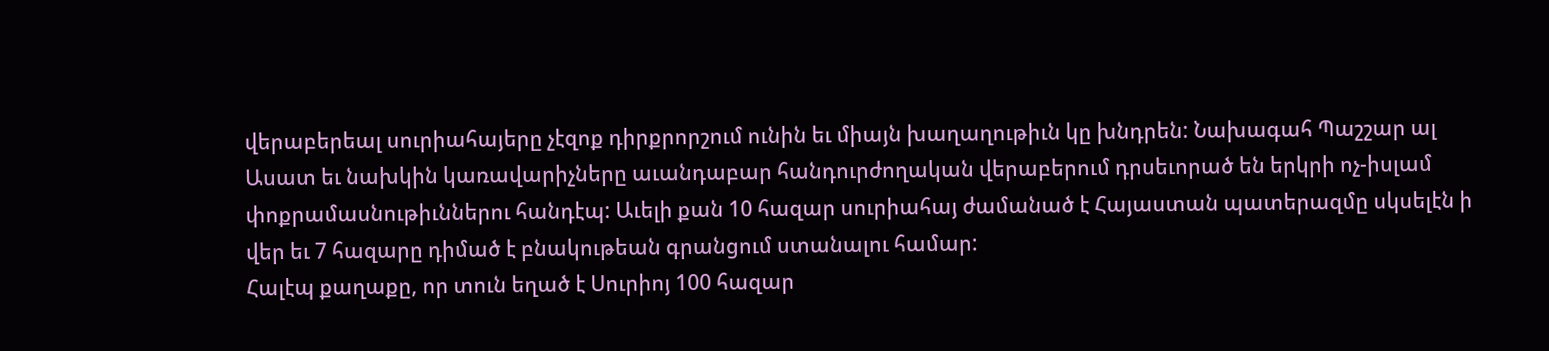վերաբերեալ սուրիահայերը չէզոք դիրքրորշում ունին եւ միայն խաղաղութիւն կը խնդրեն: Նախագահ Պաշշար ալ Ասատ եւ նախկին կառավարիչները աւանդաբար հանդուրժողական վերաբերում դրսեւորած են երկրի ոչ-իսլամ փոքրամասնութիւններու հանդէպ: Աւելի քան 10 հազար սուրիահայ ժամանած է Հայաստան պատերազմը սկսելէն ի վեր եւ 7 հազարը դիմած է բնակութեան գրանցում ստանալու համար:
Հալէպ քաղաքը, որ տուն եղած է Սուրիոյ 100 հազար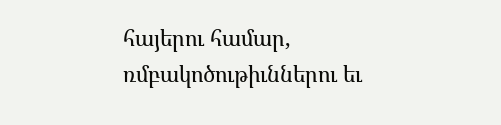հայերու համար, ռմբակոծութիւններու եւ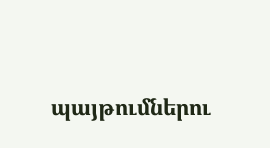պայթումներու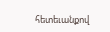հետեւանքով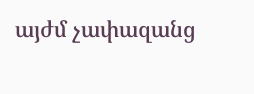այժմ չափազանց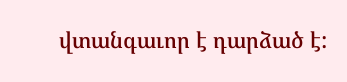վտանգաւոր է դարձած է: